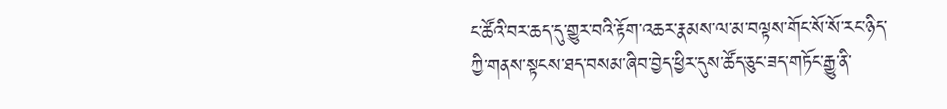ང་ཚོའི་བར་ཆད་དུ་གྱུར་བའི་རྟོག་འཆར་རྣམས་ལ་མ་བལྟས་གོང་སོ་སོ་རང་ཉིད་ཀྱི་གནས་སྟངས་ཐད་བསམ་ཞིབ་བྱེད་ཕྱིར་དུས་ཚོད་ཅུང་ཟད་གཏོང་རྒྱུ་ནི་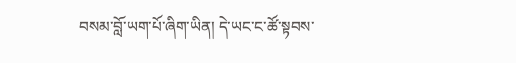བསམ་བློ་ཡག་པོ་ཞིག་ཡིན། དེ་ཡང་ང་ཚོ་སྟབས་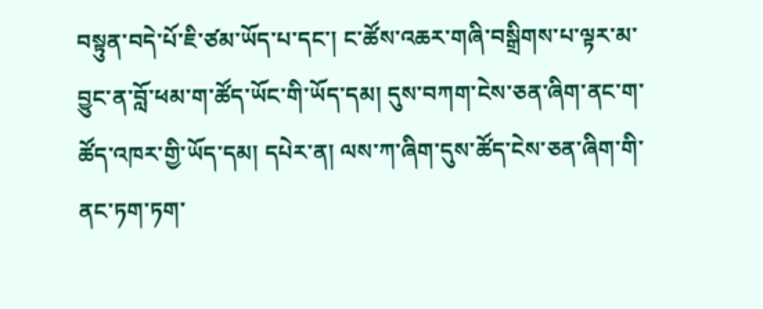བསྟུན་བདེ་པོ་ཇི་ཙམ་ཡོད་པ་དང་། ང་ཚོས་འཆར་གཞི་བསྒྲིགས་པ་ལྟར་མ་བྱུང་ན་བློ་ཕམ་ག་ཚོད་ཡོང་གི་ཡོད་དམ། དུས་བཀག་ངེས་ཅན་ཞིག་ནང་ག་ཚོད་འཁར་གྱི་ཡོད་དམ། དཔེར་ན། ལས་ཀ་ཞིག་དུས་ཚོད་ངེས་ཅན་ཞིག་གི་ནང་ཏག་ཏག་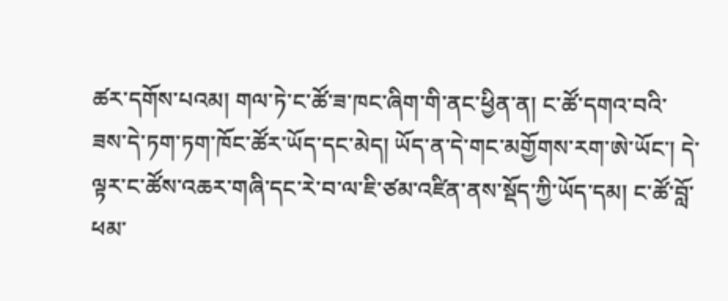ཚར་དགོས་པའམ། གལ་ཏེ་ང་ཚོ་ཟ་ཁང་ཞིག་གི་ནང་ཕྱིན་ན། ང་ཚོ་དགའ་བའི་ཟས་དེ་ཏག་ཏག་ཁོང་ཚོར་ཡོད་དང་མེད། ཡོད་ན་དེ་གང་མགྱོགས་རག་ཨེ་ཡོང་། དེ་ལྟར་ང་ཚོས་འཆར་གཞི་དང་རེ་བ་ལ་ཇི་ཙམ་འཛིན་ནས་སྡོད་ཀྱི་ཡོད་དམ། ང་ཚོ་བློ་ཕམ་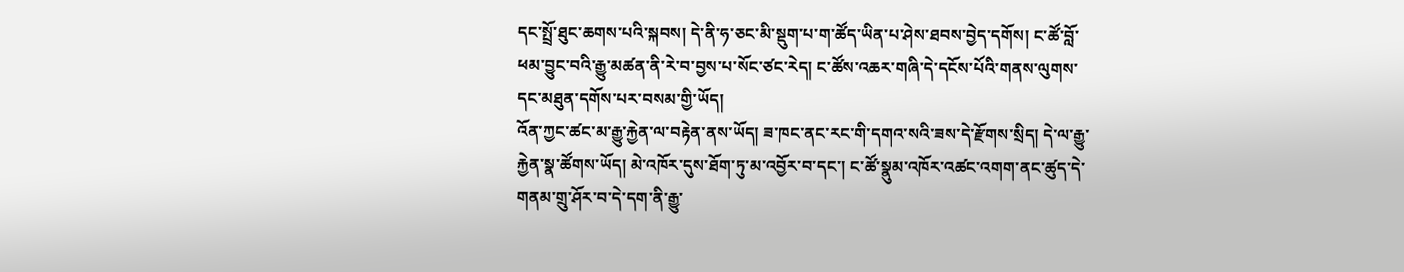དང་སྤྲོ་ཐུང་ཆགས་པའི་སྐབས། དེ་ནི་ཧ་ཅང་མི་སྡུག་པ་ག་ཚོད་ཡིན་པ་ཤེས་ཐབས་བྱེད་དགོས། ང་ཚོ་བློ་ཕམ་བྱུང་བའི་རྒྱུ་མཚན་ནི་རེ་བ་བྱས་པ་སོང་ཙང་རེད། ང་ཚོས་འཆར་གཞི་དེ་དངོས་པོའི་གནས་ལུགས་དང་མཐུན་དགོས་པར་བསམ་གྱི་ཡོད།
འོན་ཀྱང་ཚང་མ་རྒྱུ་རྐྱེན་ལ་བརྟེན་ནས་ཡོད། ཟ་ཁང་ནང་རང་གི་དགའ་སའི་ཟས་དེ་རྫོགས་སྲིད། དེ་ལ་རྒྱུ་རྐྱེན་སྣ་ཚོགས་ཡོད། མེ་འཁོར་དུས་ཐོག་ཏུ་མ་འབྱོར་བ་དང་། ང་ཚོ་སྣུམ་འཁོར་འཚང་འགག་ནང་ཚུད་དེ་གནམ་གྲུ་ཤོར་བ་དེ་དག་ནི་རྒྱུ་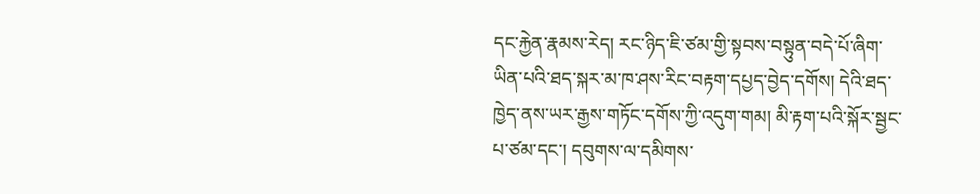དང་རྐྱེན་རྣམས་རེད། རང་ཉིད་ཇི་ཙམ་གྱི་སྟབས་བསྟུན་བདེ་པོ་ཞིག་ཡིན་པའི་ཐད་སྐར་མ་ཁ་ཤས་རིང་བརྟག་དཔྱད་བྱེད་དགོས། དེའི་ཐད་ཁྱེད་ནས་ཡར་རྒྱས་གཏོང་དགོས་ཀྱི་འདུག་གམ། མི་རྟག་པའི་སྐོར་སྦྱང་པ་ཙམ་དང་། དབུགས་ལ་དམིགས་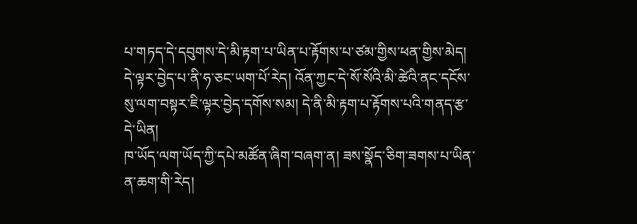པ་གཏད་དེ་དབུགས་དེ་མི་རྟག་པ་ཡིན་པ་རྟོགས་པ་ཙམ་གྱིས་ཕན་གྱིས་མེད། དེ་ལྟར་བྱེད་པ་ནི་ཧ་ཅང་ཡག་པོ་རེད། འོན་ཀྱང་དེ་སོ་སོའི་མི་ཚེའི་ནང་དངོས་སུ་ལག་བསྟར་ཇི་ལྟར་བྱེད་དགོས་སམ། དེ་ནི་མི་རྟག་པ་རྟོགས་པའི་གནད་རྩ་དེ་ཡིན།
ཁ་ཡོད་ལག་ཡོད་ཀྱི་དཔེ་མཚོན་ཞིག་བཞག་ན། ཟས་སྣོད་ཅིག་ཟགས་པ་ཡིན་ན་ཆག་གི་རེད།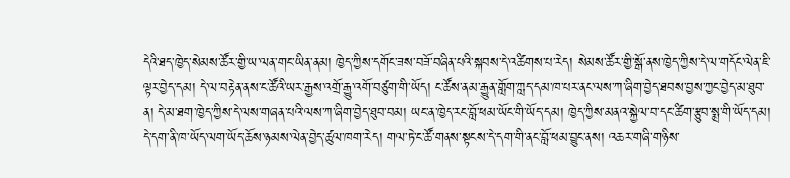དེའི་ཐད་ཁྱེད་སེམས་ཚོར་གྱི་ཡ་ལན་གང་ཡིན་ནམ། ཁྱེད་ཀྱིས་དགོང་ཟས་བཟོ་བཞིན་པའི་སྐབས་དེ་འཚིགས་པ་རེད། སེམས་ཚོར་གྱི་སྒོ་ནས་ཁྱེད་ཀྱིས་དེ་ལ་གདོང་ལེན་ཇི་ལྟར་བྱེད་དམ། དེ་ལ་བརྟེན་ནས་ང་ཚོའི་ཡར་རྒྱས་འགྲོ་རྒྱུ་འགོ་བཙུག་གི་ཡོད། ང་ཚོས་ནམ་རྒྱུན་གློག་ཀླད་དམ་ཁ་པར་ནང་ལས་ཀ་ཞིག་བྱེད་ཐབས་བྱས་ཀྱང་བྱེད་མ་ཐུབ་ན། དེ་མ་ཐག་ཁྱེད་ཀྱིས་དེ་ལས་གཞན་པའི་ལས་ཀ་ཞིག་བྱེད་ཐུབ་བམ། ཡང་ན་ཁྱེད་རང་བློ་ཕམ་ཡོང་གི་ཡོད་དམ། ཁྱེད་ཀྱིས་མནའ་སྐྱེལ་བ་དང་ཚིག་རྩུབ་སྨྲ་གི་ཡོད་དམ།
དེ་དག་ནི་ཁ་ཡོད་ལག་ཡོད་ཆོས་ཉམས་ལེན་བྱེད་ཚུལ་ཁག་རེད། གལ་ཏེ་ང་ཚོ་གནས་སྟངས་དེ་དག་གི་ནང་བློ་ཕམ་བྱུང་ནས། འཆར་གཞི་གཉིས་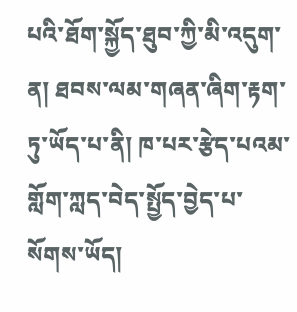པའི་ཐོག་སྐྱོད་ཐུབ་ཀྱི་མི་འདུག་ན། ཐབས་ལམ་གཞན་ཞིག་རྟག་ཏུ་ཡོད་པ་ནི། ཁ་པར་རྩེད་པའམ་གློག་ཀླད་བེད་སྤྱོད་བྱེད་པ་སོགས་ཡོད།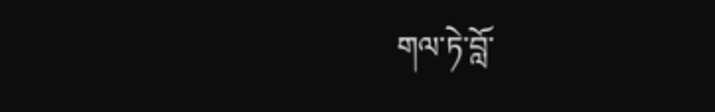གལ་ཏེ་བློ་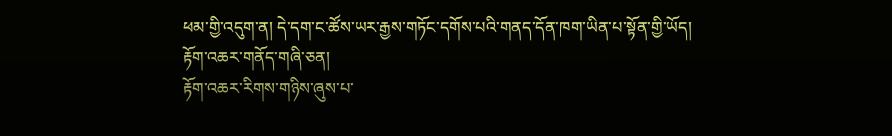ཕམ་གྱི་འདུག་ན། དེ་དག་ང་ཚོས་ཡར་རྒྱས་གཏོང་དགོས་པའི་གནད་དོན་ཁག་ཡིན་པ་སྟོན་གྱི་ཡོད།
རྟོག་འཆར་གནོད་གཞི་ཅན།
རྟོག་འཆར་རིགས་གཉིས་ཞུས་པ་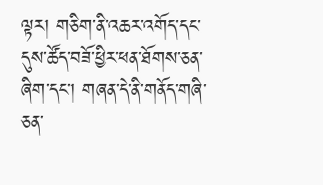ལྟར། གཅིག་ནི་འཆར་འགོད་དང་དུས་ཚོད་བཟོ་ཕྱིར་ཕན་ཐོགས་ཅན་ཞིག་དང་། གཞན་དེ་ནི་གནོད་གཞི་ཅན་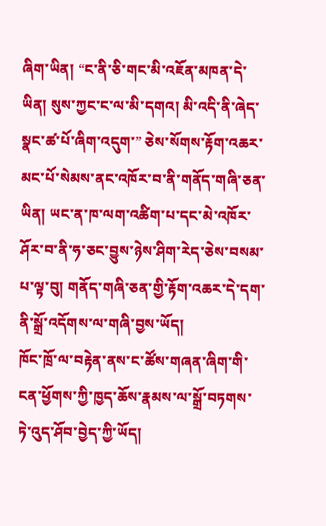ཞིག་ཡིན། “ང་ནི་ཅི་གང་མི་འཇོན་མཁན་དེ་ཡིན། སུས་ཀྱང་ང་ལ་མི་དགའ། མི་འདི་ནི་ཞེད་སྣང་ཚ་པོ་ཞིག་འདུག་” ཅེས་སོགས་རྟོག་འཆར་མང་པོ་སེམས་ནང་འཁོར་བ་ནི་གནོད་གཞི་ཅན་ཡིན། ཡང་ན་ཁ་ལག་འཚིག་པ་དང་མེ་འཁོར་ཤོར་བ་ནི་ཧ་ཅང་བྱུས་ཉེས་ཤིག་རེད་ཅེས་བསམ་པ་ལྟ་བུ། གནོད་གཞི་ཅན་གྱི་རྟོག་འཆར་དེ་དག་ནི་སྒྲོ་འདོགས་ལ་གཞི་བྱས་ཡོད།
ཁོང་ཁྲོ་ལ་བརྟེན་ནས་ང་ཚོས་གཞན་ཞིག་གི་ངན་ཕྱོགས་ཀྱི་ཁྱད་ཆོས་རྣམས་ལ་སྒྲོ་བཏགས་ཏེ་འུད་ཤོབ་བྱེད་ཀྱི་ཡོད།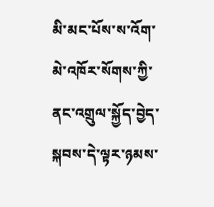མི་མང་པོས་ས་འོག་མེ་འཁོར་སོགས་ཀྱི་ནང་འགྲུལ་སྐྱོད་བྱེད་སྐབས་དེ་ལྟར་ཉམས་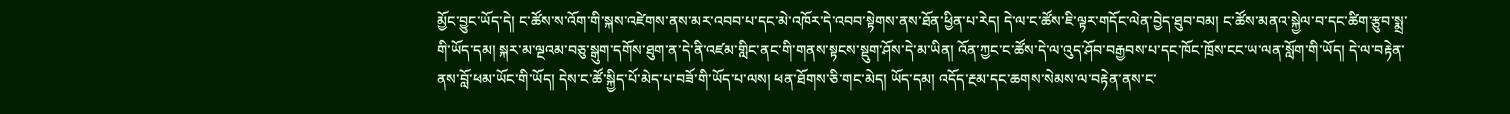མྱོང་བྱུང་ཡོད་དེ། ང་ཚོས་ས་འོག་གི་སྐས་འཛེགས་ནས་མར་འབབ་པ་དང་མེ་འཁོར་དེ་འབབ་སྟེགས་ནས་ཐོན་ཕྱིན་པ་རེད། དེ་ལ་ང་ཚོས་ཇི་ལྟར་གདོང་ལེན་བྱེད་ཐུབ་བམ། ང་ཚོས་མནའ་སྐྱེལ་བ་དང་ཚིག་རྩུབ་སྨྲ་གི་ཡོད་དམ། སྐར་མ་ལྔའམ་བཅུ་སྒུག་དགོས་ཐུག་ན་དེ་ནི་འཛམ་གླིང་ནང་གི་གནས་སྟངས་སྡུག་ཤོས་དེ་མ་ཡིན། འོན་ཀྱང་ང་ཚོས་དེ་ལ་འུད་ཤོབ་བརྒྱབས་པ་དང་ཁོང་ཁྲོས་ངང་ཡ་ལན་སློག་གི་ཡོད། དེ་ལ་བརྟེན་ནས་བློ་ཕམ་ཡོང་གི་ཡོད། དེས་ང་ཚོ་སྐྱིད་པོ་མེད་པ་བཟོ་གི་ཡོད་པ་ལས། ཕན་ཐོགས་ཅི་གང་མེད། ཡོད་དམ། འདོད་རྔམ་དང་ཆགས་སེམས་ལ་བརྟེན་ནས་ང་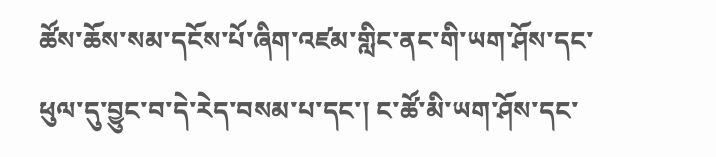ཚོས་ཆོས་སམ་དངོས་པོ་ཞིག་འཛམ་གླིང་ནང་གི་ཡག་ཤོས་དང་ཕུལ་དུ་བྱུང་བ་དེ་རེད་བསམ་པ་དང་། ང་ཚོ་མི་ཡག་ཤོས་དང་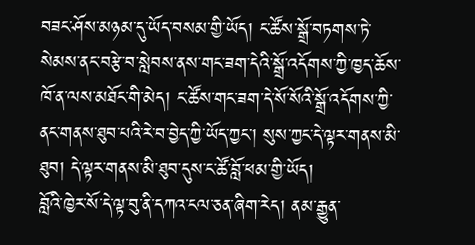བཟང་ཤོས་མཉམ་དུ་ཡོད་བསམ་གྱི་ཡོད། ང་ཚོས་སྒྲོ་བཏགས་ཏེ་སེམས་ནང་བརྩེ་བ་སླེབས་ནས་གང་ཟག་དེའི་སྒྲོ་འདོགས་ཀྱི་ཁྱད་ཆོས་ཁོ་ན་ལས་མཐོང་གི་མེད། ང་ཚོས་གང་ཟག་དེ་སོ་སོའི་སྒྲོ་འདོགས་ཀྱི་ནང་གནས་ཐུབ་པའི་རེ་བ་བྱེད་ཀྱི་ཡོད་ཀྱང་། སུས་ཀྱང་དེ་ལྟར་གནས་མི་ཐུབ། དེ་ལྟར་གནས་མི་ཐུབ་དུས་ང་ཚོ་བློ་ཕམ་གྱི་ཡོད།
བློའི་ཁྱེར་སོ་དེ་ལྟ་བུ་ནི་དཀའ་ངལ་ཅན་ཞིག་རེད། ནམ་རྒྱུན་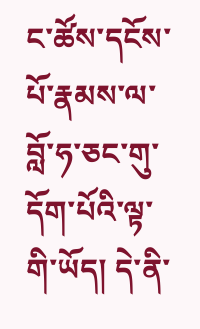ང་ཚོས་དངོས་པོ་རྣམས་ལ་བློ་ཧ་ཅང་གུ་དོག་པོའི་ལྟ་གི་ཡོད། དེ་ནི་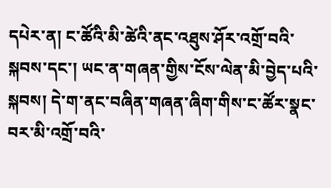དཔེར་ན། ང་ཚོའི་མི་ཚེའི་ནང་འཐུས་ཤོར་འགྲོ་བའི་སྐབས་དང་། ཡང་ན་གཞན་གྱིས་ངོས་ལེན་མི་བྱེད་པའི་སྐབས། དེ་ག་ནང་བཞིན་གཞན་ཞིག་གིས་ང་ཚོར་སྣང་བར་མི་འགྲོ་བའི་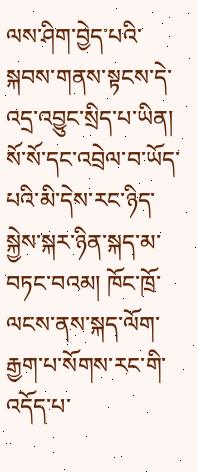ལས་ཤིག་བྱེད་པའི་སྐབས་གནས་སྟངས་དེ་འདྲ་འབྱུང་སྲིད་པ་ཡིན། སོ་སོ་དང་འབྲེལ་བ་ཡོད་པའི་མི་དེས་རང་ཉིད་སྐྱེས་སྐར་ཉིན་སྐད་མ་བཏང་བའམ། ཁོང་ཁྲོ་ལངས་ནས་སྐད་ལོག་རྒྱག་པ་སོགས་རང་གི་འདོད་པ་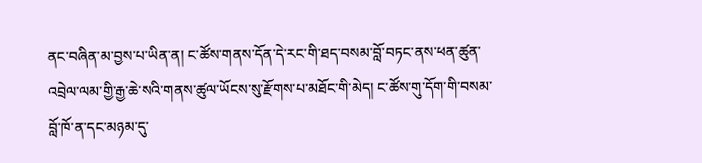ནང་བཞིན་མ་བྱས་པ་ཡིན་ན། ང་ཚོས་གནས་དོན་དེ་རང་གི་ཐད་བསམ་བློ་བཏང་ནས་ཕན་ཚུན་འབྲེལ་ལམ་གྱི་རྒྱ་ཆེ་སའི་གནས་ཚུལ་ཡོངས་སུ་རྫོགས་པ་མཐོང་གི་མེད། ང་ཚོས་གུ་དོག་གི་བསམ་བློ་ཁོ་ན་དང་མཉམ་དུ་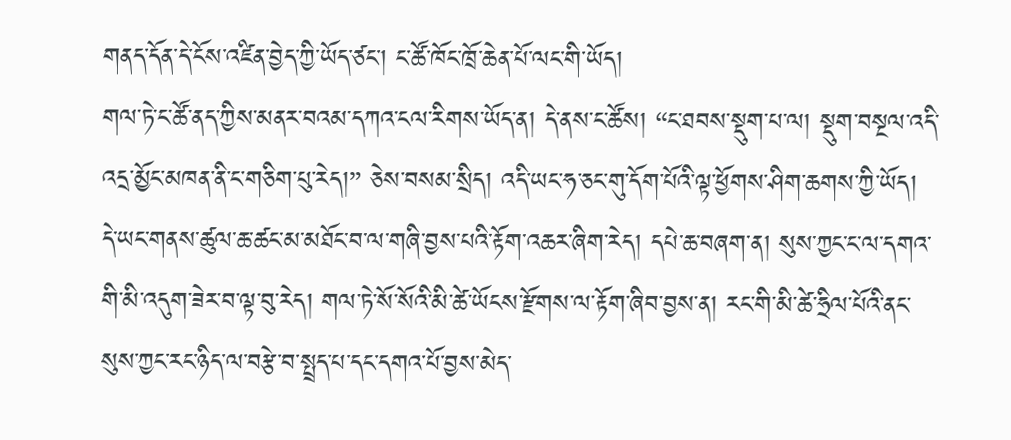གནད་དོན་དེ་ངོས་འཛིན་བྱེད་ཀྱི་ཡོད་ཙང་། ང་ཚོ་ཁོང་ཁྲོ་ཆེན་པོ་ལང་གི་ཡོད།
གལ་ཏེ་ང་ཚོ་ནད་ཀྱིས་མནར་བའམ་དཀའ་ངལ་རིགས་ཡོད་ན། དེ་ནས་ང་ཚོས། “ང་ཐབས་སྡུག་པ་ལ། སྡུག་བསྔལ་འདི་འདྲ་མྱོང་མཁན་ནི་ང་གཅིག་པུ་རེད།” ཅེས་བསམ་སྲིད། འདི་ཡང་ཧ་ཅང་གུ་དོག་པོའི་ལྟ་ཕྱོགས་ཤིག་ཆགས་ཀྱི་ཡོད། དེ་ཡང་གནས་ཚུལ་ཆ་ཚང་མ་མཐོང་བ་ལ་གཞི་བྱས་པའི་རྟོག་འཆར་ཞིག་རེད། དཔེ་ཆ་བཞག་ན། སུས་ཀྱང་ང་ལ་དགའ་གི་མི་འདུག་ཟེར་བ་ལྟ་བུ་རེད། གལ་ཏེ་སོ་སོའི་མི་ཚེ་ཡོངས་རྫོགས་ལ་རྟོག་ཞིབ་བྱས་ན། རང་གི་མི་ཚེ་ཧྲིལ་པོའི་ནང་སུས་ཀྱང་རང་ཉིད་ལ་བརྩེ་བ་སྤྲད་པ་དང་དགའ་པོ་བྱས་མེད་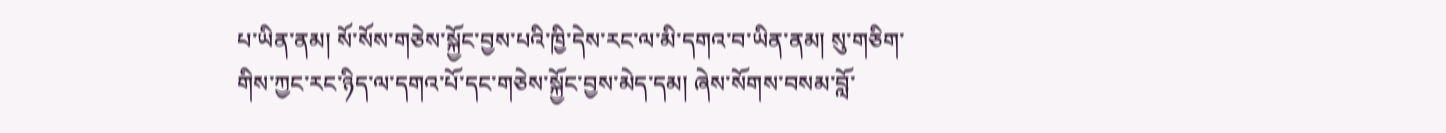པ་ཡིན་ནམ། སོ་སོས་གཅེས་སྐྱོང་བྱས་པའི་ཁྱི་དེས་རང་ལ་མི་དགའ་བ་ཡིན་ནམ། སུ་གཅིག་གིས་ཀྱང་རང་ཉིད་ལ་དགའ་པོ་དང་གཅེས་སྐྱོང་བྱས་མེད་དམ། ཞེས་སོགས་བསམ་བློ་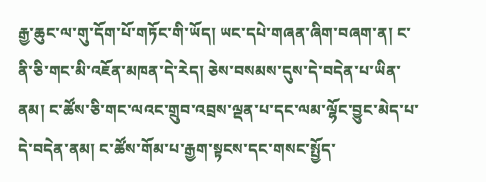རྒྱ་ཆུང་ལ་གུ་དོག་པོ་གཏོང་གི་ཡོད། ཡང་དཔེ་གཞན་ཞིག་བཞག་ན། ང་ནི་ཅི་གང་མི་འཇོན་མཁན་དེ་རེད། ཅེས་བསམས་དུས་དེ་བདེན་པ་ཡིན་ནམ། ང་ཚོས་ཅི་གང་ལའང་གྲུབ་འབྲས་ལྡན་པ་དང་ལམ་ལྷོང་བྱུང་མེད་པ་དེ་བདེན་ནམ། ང་ཚོས་གོམ་པ་རྒྱག་སྟངས་དང་གསང་སྤྱོད་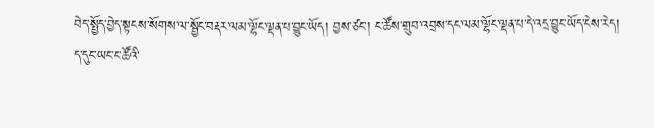བེད་སྤྱོད་བྱེད་སྟངས་སོགས་ལ་སྦྱོང་བརྡར་ལམ་ལྷོང་ལྡན་པ་བྱུང་ཡོད། བྱས་ཙང་། ང་ཚོས་གྲུབ་འབྲས་དང་ལམ་ལྷོང་ལྡན་པ་དེ་འདྲ་བྱུང་ཡོད་ངེས་རེད།
ད་དུང་ཡང་ང་ཚོའི་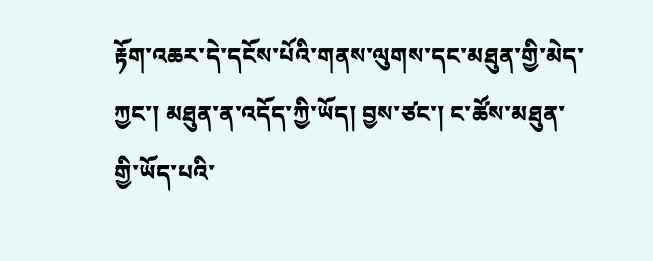རྟོག་འཆར་དེ་དངོས་པོའི་གནས་ལུགས་དང་མཐུན་གྱི་མེད་ཀྱང་། མཐུན་ན་འདོད་ཀྱི་ཡོད། བྱས་ཙང་། ང་ཚོས་མཐུན་གྱི་ཡོད་པའི་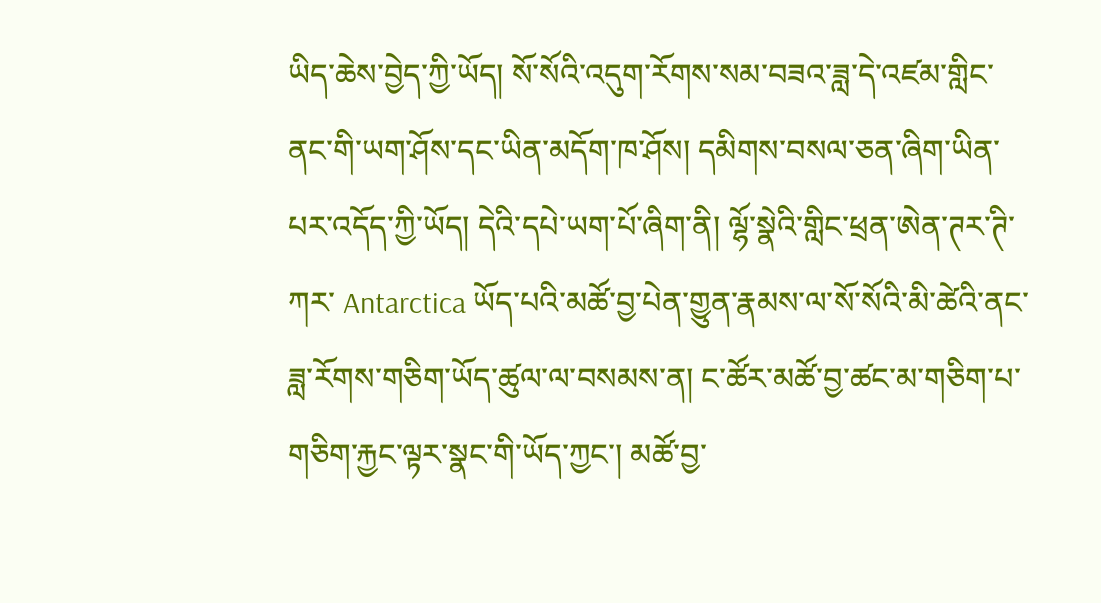ཡིད་ཆེས་བྱེད་ཀྱི་ཡོད། སོ་སོའི་འདུག་རོགས་སམ་བཟའ་ཟླ་དེ་འཛམ་གླིང་ནང་གི་ཡག་ཤོས་དང་ཡིན་མདོག་ཁ་ཤོས། དམིགས་བསལ་ཅན་ཞིག་ཡིན་པར་འདོད་ཀྱི་ཡོད། དེའི་དཔེ་ཡག་པོ་ཞིག་ནི། ལྷོ་སྣེའི་གླིང་ཕྲན་ཨེན་ཊར་ཊི་ཀར་ Antarctica ཡོད་པའི་མཚོ་བྱ་པེན་གྱུན་རྣམས་ལ་སོ་སོའི་མི་ཚེའི་ནང་ཟླ་རོགས་གཅིག་ཡོད་ཚུལ་ལ་བསམས་ན། ང་ཚོར་མཚོ་བྱ་ཚང་མ་གཅིག་པ་གཅིག་རྐྱང་ལྟར་སྣང་གི་ཡོད་ཀྱང་། མཚོ་བྱ་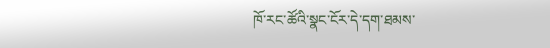ཁོ་རང་ཚོའི་སྣང་ངོར་དེ་དག་ཐམས་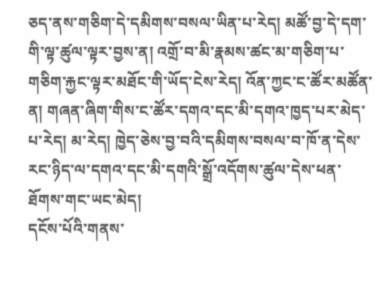ཅད་ནས་གཅིག་དེ་དམིགས་བསལ་ཡིན་པ་རེད། མཚོ་བྱ་དེ་དག་གི་ལྟ་ཚུལ་ལྟར་བྱས་ན། འགྲོ་བ་མི་རྣམས་ཚང་མ་གཅིག་པ་གཅིག་རྐྱང་ལྟར་མཐོང་གི་ཡོད་ངེས་རེད། འོན་ཀྱང་ང་ཚོར་མཚོན་ན། གཞན་ཞིག་གིས་ང་ཚོར་དགའ་དང་མི་དགའ་ཁྱད་པར་མེད་པ་རེད། མ་རེད། ཁྱེད་ཅེས་བྱ་བའི་དམིགས་བསལ་བ་ཁོ་ན་དེས་རང་ཉིད་ལ་དགའ་དང་མི་དགའི་སྒྲོ་འདོགས་ཚུལ་དེས་ཕན་ཐོགས་གང་ཡང་མེད།
དངོས་པོའི་གནས་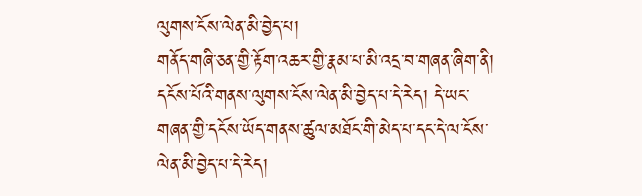ལུགས་ངོས་ལེན་མི་བྱེད་པ།
གནོད་གཞི་ཅན་གྱི་རྟོག་འཆར་གྱི་རྣམ་པ་མི་འདྲ་བ་གཞན་ཞིག་ནི། དངོས་པོའི་གནས་ལུགས་ངོས་ལེན་མི་བྱེད་པ་དེ་རེད། དེ་ཡང་གཞན་གྱི་དངོས་ཡོད་གནས་ཚུལ་མཐོང་གི་མེད་པ་དང་དེ་ལ་ངོས་ལེན་མི་བྱེད་པ་དེ་རེད།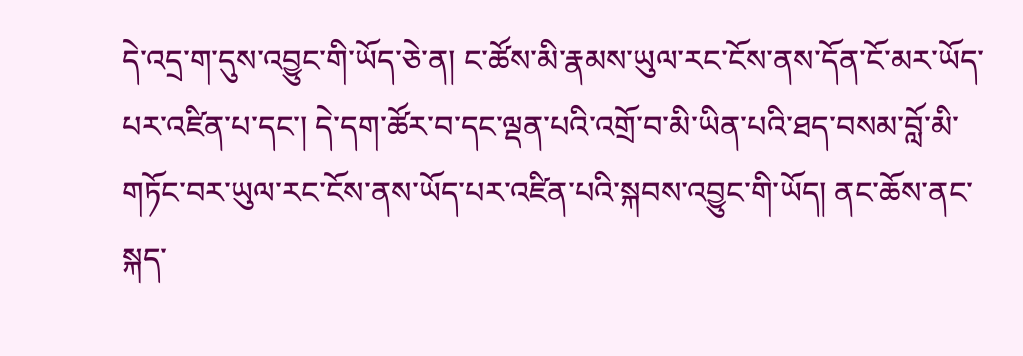དེ་འདྲ་ག་དུས་འབྱུང་གི་ཡོད་ཅེ་ན། ང་ཚོས་མི་རྣམས་ཡུལ་རང་ངོས་ནས་དོན་ངོ་མར་ཡོད་པར་འཛིན་པ་དང་། དེ་དག་ཚོར་བ་དང་ལྡན་པའི་འགྲོ་བ་མི་ཡིན་པའི་ཐད་བསམ་བློ་མི་གཏོང་བར་ཡུལ་རང་ངོས་ནས་ཡོད་པར་འཛིན་པའི་སྐབས་འབྱུང་གི་ཡོད། ནང་ཆོས་ནང་སྐད་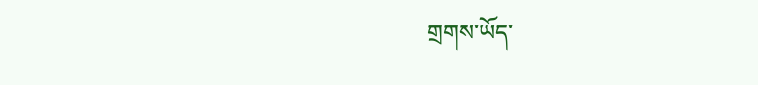གྲགས་ཡོད་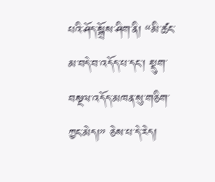པའི་ཤོད་སྒྲོས་ཤིག་ནི། “མི་ཚང་མ་བདེ་བ་འདོད་པ་དང་། སྡུག་བསྔལ་འདོད་མཁན་སུ་གཅིག་ཀྱང་མེད།” ཅེས་པ་དེ་རེད།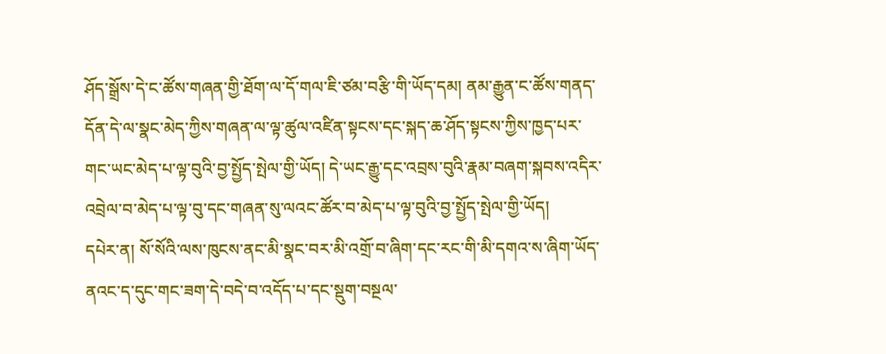ཤོད་སྒྲོས་དེ་ང་ཚོས་གཞན་གྱི་ཐོག་ལ་དོ་གལ་ཇི་ཙམ་བརྩི་གི་ཡོད་དམ། ནམ་རྒྱུན་ང་ཚོས་གནད་དོན་དེ་ལ་སྣང་མེད་ཀྱིས་གཞན་ལ་ལྟ་ཚུལ་འཛིན་སྟངས་དང་སྐད་ཆ་ཤོད་སྟངས་ཀྱིས་ཁྱད་པར་གང་ཡང་མེད་པ་ལྟ་བུའི་བྱ་སྤྱོད་སྤེལ་གྱི་ཡོད། དེ་ཡང་རྒྱུ་དང་འབྲས་བུའི་རྣམ་བཞག་སྐབས་འདིར་འབྲེལ་བ་མེད་པ་ལྟ་བུ་དང་གཞན་སུ་ལའང་ཚོར་བ་མེད་པ་ལྟ་བུའི་བྱ་སྤྱོད་སྤེལ་གྱི་ཡོད།
དཔེར་ན། སོ་སོའི་ལས་ཁུངས་ནང་མི་སྣང་བར་མི་འགྲོ་བ་ཞིག་དང་རང་གི་མི་དགའ་ས་ཞིག་ཡོད་ནའང་ད་དུང་གང་ཟག་དེ་བདེ་བ་འདོད་པ་དང་སྡུག་བསྔལ་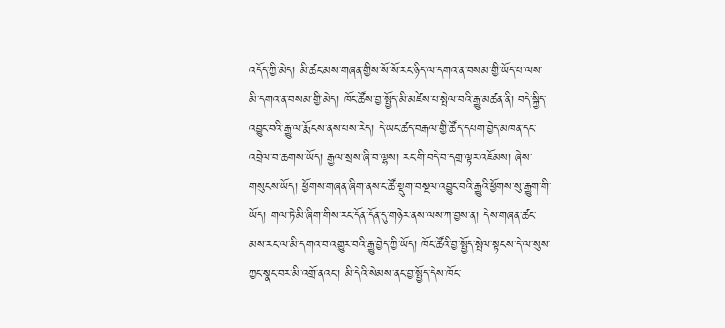འདོད་ཀྱི་མེད། མི་ཚང་མས་གཞན་གྱིས་སོ་སོ་རང་ཉིད་ལ་དགའ་ན་བསམ་གྱི་ཡོད་པ་ལས་མི་དགའ་ན་བསམ་གྱི་མེད། ཁོང་ཚོས་བྱ་སྤྱོད་མི་མཛེས་པ་སྤེལ་བའི་རྒྱུ་མཚན་ནི། བདེ་སྐྱིད་འབྱུང་བའི་རྒྱུ་ལ་རྨོངས་ནས་པས་རེད། དེ་ཡང་ཚད་བརྒལ་གྱི་ཚོད་དཔག་བྱེད་མཁན་དང་འབྲེལ་བ་ཆགས་ཡོད། རྒྱལ་སྲས་ཞི་བ་ལྷས། རང་གི་བདེ་བ་དགྲ་ལྟར་འཇོམས། ཞེས་གསུངས་ཡོད། ཕྱོགས་གཞན་ཞིག་ནས་ང་ཚོ་སྡུག་བསྔལ་འབྱུང་བའི་རྒྱུའི་ཕྱོགས་སུ་རྒྱུག་གི་ཡོད། གལ་ཏེ་མི་ཞིག་གིས་རང་དོན་དོན་དུ་གཉེར་ནས་ལས་ཀ་བྱས་ན། དེས་གཞན་ཚང་མས་རང་ལ་མི་དགའ་བ་འགྱུར་བའི་རྒྱུ་བྱེད་ཀྱི་ཡོད། ཁོང་ཚོའི་བྱ་སྤྱོད་སྤེལ་སྟངས་དེ་ལ་སུས་ཀྱང་སྣང་བར་མི་འགྲོ་ནའང་། མི་དེའི་སེམས་ནང་བྱ་སྤྱོད་དེས་ཁོང་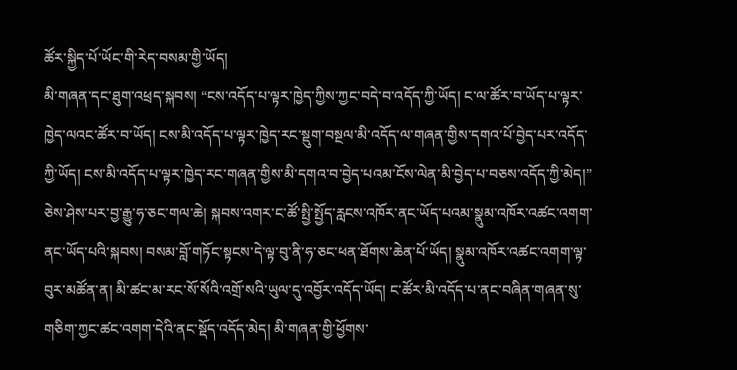ཚོར་སྐྱིད་པོ་ཡོང་གི་རེད་བསམ་གྱི་ཡོད།
མི་གཞན་དང་ཐུག་འཕྲད་སྐབས། “ངས་འདོད་པ་ལྟར་ཁྱེད་ཀྱིས་ཀྱང་བདེ་བ་འདོད་ཀྱི་ཡོད། ང་ལ་ཚོར་བ་ཡོད་པ་ལྟར་ཁྱེད་ལའང་ཚོར་བ་ཡོད། ངས་མི་འདོད་པ་ལྟར་ཁྱེད་རང་སྡུག་བསྔལ་མི་འདོད་ལ་གཞན་གྱིས་དགའ་པོ་བྱེད་པར་འདོད་ཀྱི་ཡོད། ངས་མི་འདོད་པ་ལྟར་ཁྱེད་རང་གཞན་གྱིས་མི་དགའ་བ་བྱེད་པའམ་ངོས་ལེན་མི་བྱེད་པ་བཅས་འདོད་ཀྱི་མེད།” ཅེས་ཤེས་པར་བྱ་རྒྱུ་ཧ་ཅང་གལ་ཆེ། སྐབས་འགར་ང་ཚོ་སྤྱི་སྤྱོད་རླངས་འཁོར་ནང་ཡོད་པའམ་སྣུམ་འཁོར་འཚང་འགག་ནང་ཡོད་པའི་སྐབས། བསམ་བློ་གཏོང་སྟངས་དེ་ལྟ་བུ་ནི་ཧ་ཅང་ཕན་ཐོགས་ཆེན་པོ་ཡོད། སྣུམ་འཁོར་འཚང་འགག་ལྟ་བུར་མཚོན་ན། མི་ཚང་མ་རང་སོ་སོའི་འགྲོ་སའི་ཡུལ་དུ་འབྱོར་འདོད་ཡོད། ང་ཚོར་མི་འདོད་པ་ནང་བཞིན་གཞན་སུ་གཅིག་ཀྱང་ཚང་འགག་དེའི་ནང་སྡོད་འདོད་མེད། མི་གཞན་གྱི་ཕྱོགས་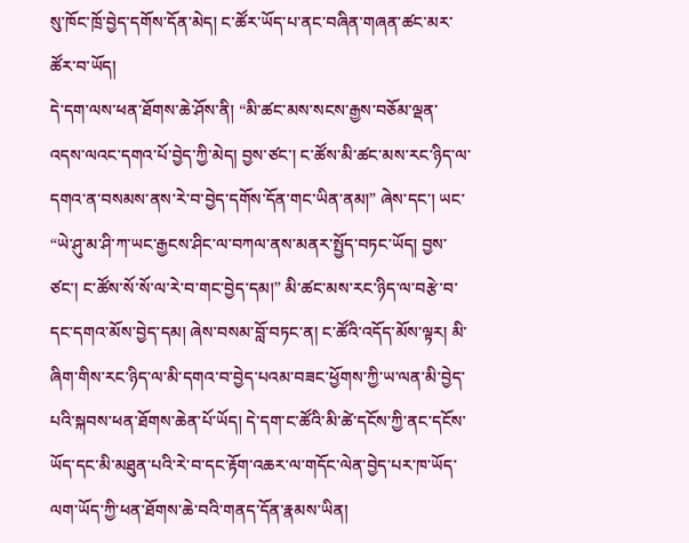སུ་ཁོང་ཁྲོ་བྱེད་དགོས་དོན་མེད། ང་ཚོར་ཡོད་པ་ནང་བཞིན་གཞན་ཚང་མར་ཚོར་བ་ཡོད།
དེ་དག་ལས་ཕན་ཐོགས་ཆེ་ཤོས་ནི། “མི་ཚང་མས་སངས་རྒྱས་བཅོམ་ལྡན་འདས་ལའང་དགའ་པོ་བྱེད་ཀྱི་མེད། བྱས་ཙང་། ང་ཚོས་མི་ཚང་མས་རང་ཉིད་ལ་དགའ་ན་བསམས་ནས་རེ་བ་བྱེད་དགོས་དོན་གང་ཡིན་ནམ།” ཞེས་དང་། ཡང་ “ཡེ་ཤུ་མ་ཤི་ཀ་ཡང་རྒྱངས་ཤིང་ལ་བཀལ་ནས་མནར་སྤྱོད་བཏང་ཡོད། བྱས་ཙང་། ང་ཚོས་སོ་སོ་ལ་རེ་བ་གང་བྱེད་དམ།” མི་ཚང་མས་རང་ཉིད་ལ་བརྩེ་བ་དང་དགའ་མོས་བྱེད་དམ། ཞེས་བསམ་བློ་བཏང་ན། ང་ཚོའི་འདོད་མོས་ལྟར། མི་ཞིག་གིས་རང་ཉིད་ལ་མི་དགའ་བ་བྱེད་པའམ་བཟང་ཕྱོགས་ཀྱི་ཡ་ལན་མི་བྱེད་པའི་སྐབས་ཕན་ཐོགས་ཆེན་པོ་ཡོད། དེ་དག་ང་ཚོའི་མི་ཚེ་དངོས་ཀྱི་ནང་དངོས་ཡོད་དང་མི་མཐུན་པའི་རེ་བ་དང་རྟོག་འཆར་ལ་གདོང་ལེན་བྱེད་པར་ཁ་ཡོད་ལག་ཡོད་ཀྱི་ཕན་ཐོགས་ཆེ་བའི་གནད་དོན་རྣམས་ཡིན།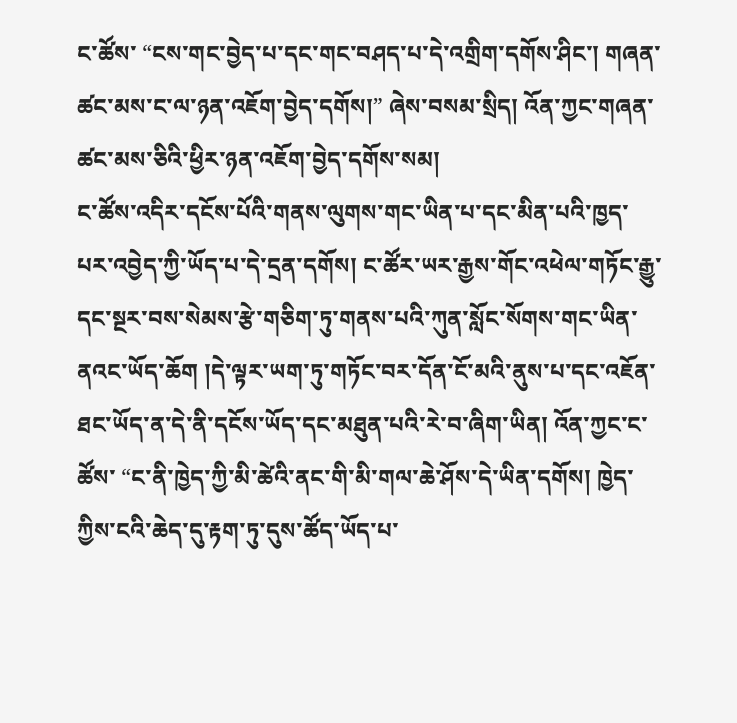ང་ཚོས་ “ངས་གང་བྱེད་པ་དང་གང་བཤད་པ་དེ་འགྲིག་དགོས་ཤིང་། གཞན་ཚང་མས་ང་ལ་ཉན་འཇོག་བྱེད་དགོས།” ཞེས་བསམ་སྲིད། འོན་ཀྱང་གཞན་ཚང་མས་ཅིའི་ཕྱིར་ཉན་འཇོག་བྱེད་དགོས་སམ།
ང་ཚོས་འདིར་དངོས་པོའི་གནས་ལུགས་གང་ཡིན་པ་དང་མིན་པའི་ཁྱད་པར་འབྱེད་ཀྱི་ཡོད་པ་དེ་དྲན་དགོས། ང་ཚོར་ཡར་རྒྱས་གོང་འཕེལ་གཏོང་རྒྱུ་དང་སྔར་བས་སེམས་རྩེ་གཅིག་ཏུ་གནས་པའི་ཀུན་སློང་སོགས་གང་ཡིན་ནའང་ཡོད་ཆོག །དེ་ལྟར་ཡག་ཏུ་གཏོང་བར་དོན་ངོ་མའི་ནུས་པ་དང་འཇོན་ཐང་ཡོད་ན་དེ་ནི་དངོས་ཡོད་དང་མཐུན་པའི་རེ་བ་ཞིག་ཡིན། འོན་ཀྱང་ང་ཚོས་ “ང་ནི་ཁྱེད་ཀྱི་མི་ཚེའི་ནང་གི་མི་གལ་ཆེ་ཤོས་དེ་ཡིན་དགོས། ཁྱེད་ཀྱིས་ངའི་ཆེད་དུ་རྟག་ཏུ་དུས་ཚོད་ཡོད་པ་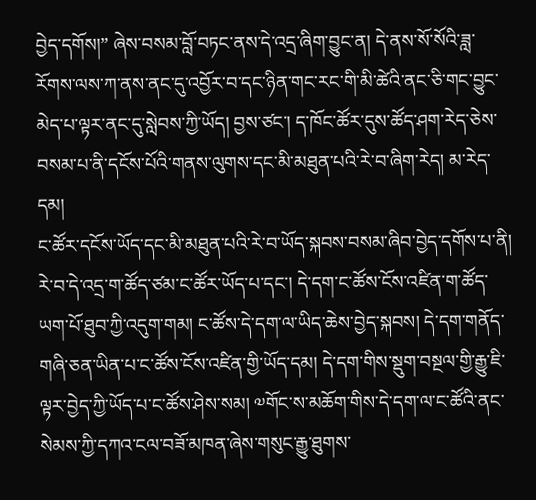བྱེད་དགོས།” ཞེས་བསམ་བློ་བཏང་ནས་དེ་འདྲ་ཞིག་བྱུང་ན། དེ་ནས་སོ་སོའི་ཟླ་རོགས་ལས་ཀ་ནས་ནང་དུ་འབྱོར་བ་དང་ཉིན་གང་རང་གི་མི་ཚེའི་ནང་ཅི་གང་བྱུང་མེད་པ་ལྟར་ནང་དུ་སླེབས་ཀྱི་ཡོད། བྱས་ཙང་། ད་ཁོང་ཚོར་དུས་ཚོད་ཤག་རེད་ཅེས་བསམ་པ་ནི་དངོས་པོའི་གནས་ལུགས་དང་མི་མཐུན་པའི་རེ་བ་ཞིག་རེད། མ་རེད་དམ།
ང་ཚོར་དངོས་ཡོད་དང་མི་མཐུན་པའི་རེ་བ་ཡོད་སྐབས་བསམ་ཞིབ་བྱེད་དགོས་པ་ནི། རེ་བ་དེ་འདྲ་ག་ཚོད་ཙམ་ང་ཚོར་ཡོད་པ་དང་། དེ་དག་ང་ཚོས་ངོས་འཛིན་ག་ཚོད་ཡག་པོ་ཐུབ་ཀྱི་འདུག་གམ། ང་ཚོས་དེ་དག་ལ་ཡིད་ཆེས་བྱེད་སྐབས། དེ་དག་གནོད་གཞི་ཅན་ཡིན་པ་ང་ཚོས་ངོས་འཛིན་གྱི་ཡོད་དམ། དེ་དག་གིས་སྡུག་བསྔལ་གྱི་རྒྱུ་ཇི་ལྟར་བྱེད་ཀྱི་ཡོད་པ་ང་ཚོས་ཤེས་སམ། ༧གོང་ས་མཆོག་གིས་དེ་དག་ལ་ང་ཚོའི་ནང་སེམས་ཀྱི་དཀའ་ངལ་བཟོ་མཁན་ཞེས་གསུང་རྒྱུ་ཐུགས་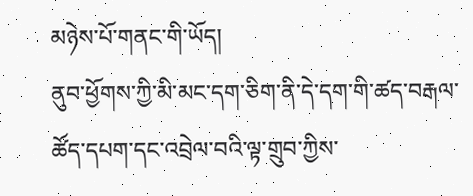མཉེས་པོ་གནང་གི་ཡོད།
ནུབ་ཕྱོགས་ཀྱི་མི་མང་དག་ཅིག་ནི་དེ་དག་གི་ཚད་བརྒལ་ཚོད་དཔག་དང་འབྲེལ་བའི་ལྟ་གྲུབ་ཀྱིས་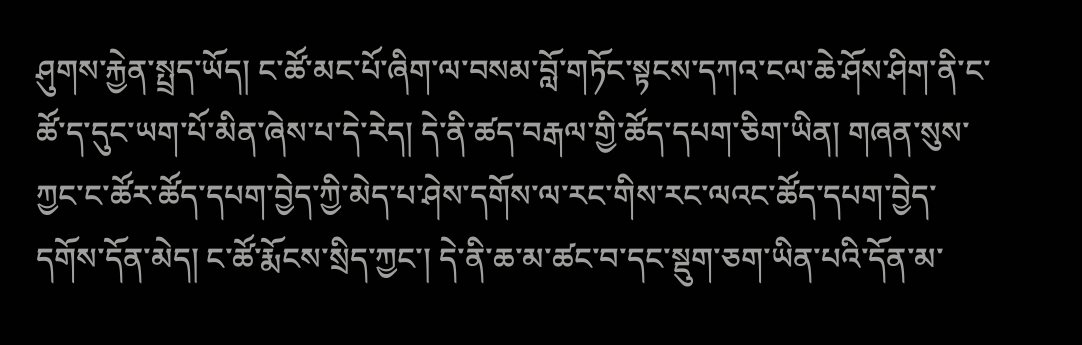ཤུགས་རྐྱེན་སྤྲད་ཡོད། ང་ཚོ་མང་པོ་ཞིག་ལ་བསམ་བློ་གཏོང་སྟངས་དཀའ་ངལ་ཆེ་ཤོས་ཤིག་ནི་ང་ཚོ་ད་དུང་ཡག་པོ་མིན་ཞེས་པ་དེ་རེད། དེ་ནི་ཚད་བརྒལ་གྱི་ཚོད་དཔག་ཅིག་ཡིན། གཞན་སུས་ཀྱང་ང་ཚོར་ཚོད་དཔག་བྱེད་ཀྱི་མེད་པ་ཤེས་དགོས་ལ་རང་གིས་རང་ལའང་ཚོད་དཔག་བྱེད་དགོས་དོན་མེད། ང་ཚོ་རྨོངས་སྲིད་ཀྱང་། དེ་ནི་ཆ་མ་ཚང་བ་དང་སྡུག་ཅག་ཡིན་པའི་དོན་མ་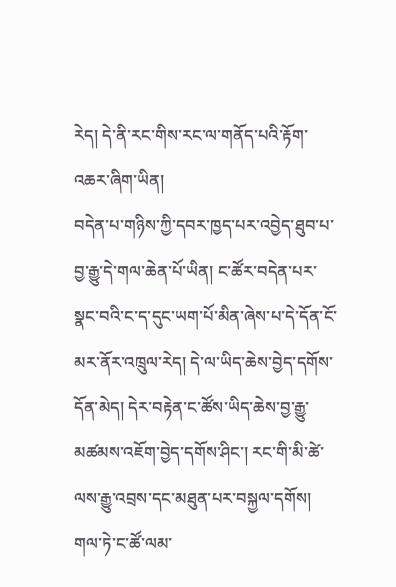རེད། དེ་ནི་རང་གིས་རང་ལ་གནོད་པའི་རྟོག་འཆར་ཞིག་ཡིན།
བདེན་པ་གཉིས་ཀྱི་དབར་ཁྱད་པར་འབྱེད་ཐུབ་པ་བྱ་རྒྱུ་དེ་གལ་ཆེན་པོ་ཡིན། ང་ཚོར་བདེན་པར་སྣང་བའི་ང་ད་དུང་ཡག་པོ་མིན་ཞེས་པ་དེ་དོན་ངོ་མར་ནོར་འཁྲུལ་རེད། དེ་ལ་ཡིད་ཆེས་བྱེད་དགོས་དོན་མེད། དེར་བརྟེན་ང་ཚོས་ཡིད་ཆེས་བྱ་རྒྱུ་མཚམས་འཇོག་བྱེད་དགོས་ཤིང་། རང་གི་མི་ཚེ་ལས་རྒྱུ་འབྲས་དང་མཐུན་པར་བསྐྱལ་དགོས། གལ་ཏེ་ང་ཚོ་ལམ་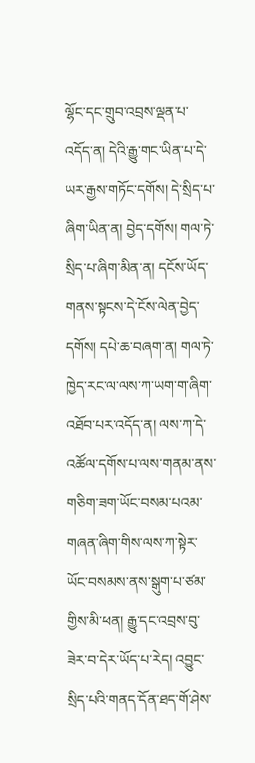ལྷོང་དང་གྲུབ་འབྲས་ལྡན་པ་འདོད་ན། དེའི་རྒྱུ་གང་ཡིན་པ་དེ་ཡར་རྒྱས་གཏོང་དགོས། དེ་སྲིད་པ་ཞིག་ཡིན་ན། བྱེད་དགོས། གལ་ཏེ་སྲིད་པ་ཞིག་མིན་ན། དངོས་ཡོད་གནས་སྟངས་དེ་ངོས་ལེན་བྱེད་དགོས། དཔེ་ཆ་བཞག་ན། གལ་ཏེ་ཁྱེད་རང་ལ་ལས་ཀ་ཡག་ག་ཞིག་འཐོབ་པར་འདོད་ན། ལས་ཀ་དེ་འཚོལ་དགོས་པ་ལས་གནམ་ནས་གཅིག་ཟག་ཡོང་བསམ་པའམ་གཞན་ཞིག་གིས་ལས་ཀ་སྟེར་ཡོང་བསམས་ནས་སྒུག་པ་ཙམ་གྱིས་མི་ཕན། རྒྱུ་དང་འབྲས་བུ་ཟེར་བ་དེར་ཡོད་པ་རེད། འབྱུང་སྲིད་པའི་གནད་དོན་ཐད་གོ་ཤེས་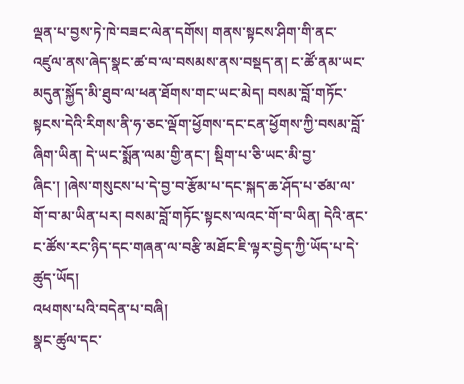ལྡན་པ་བྱས་ཏེ་ཁེ་བཟང་ལེན་དགོས། གནས་སྟངས་ཤིག་གི་ནང་འཛུལ་ནས་ཞེད་སྣང་ཚ་བ་ལ་བསམས་ནས་བསྡད་ན། ང་ཚོ་ནམ་ཡང་མདུན་སྐྱོད་མི་ཐུབ་ལ་ཕན་ཐོགས་གང་ཡང་མེད། བསམ་བློ་གཏོང་སྟངས་དེའི་རིགས་ནི་ཧ་ཅང་ལྡོག་ཕྱོགས་དང་ངན་ཕྱོགས་ཀྱི་བསམ་བློ་ཞིག་ཡིན། དེ་ཡང་སྨོན་ལམ་གྱི་ནང་། སྡིག་པ་ཅི་ཡང་མི་བྱ་ཞིང་། །ཞེས་གསུངས་པ་དེ་བྱ་བ་རྩོམ་པ་དང་སྐད་ཆ་ཤོད་པ་ཙམ་ལ་གོ་བ་མ་ཡིན་པར། བསམ་བློ་གཏོང་སྟངས་ལའང་གོ་བ་ཡིན། དེའི་ནང་ང་ཚོས་རང་ཉིད་དང་གཞན་ལ་བརྩི་མཐོང་ཇི་ལྟར་བྱེད་ཀྱི་ཡོད་པ་དེ་ཚུད་ཡོད།
འཕགས་པའི་བདེན་པ་བཞི།
སྣང་ཚུལ་དང་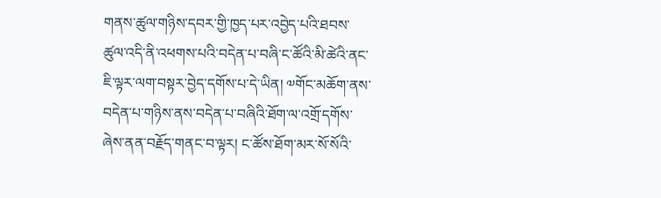གནས་ཚུལ་གཉིས་དབར་གྱི་ཁྱད་པར་འབྱེད་པའི་ཐབས་ཚུལ་འདི་ནི་འཕགས་པའི་བདེན་པ་བཞི་ང་ཚོའི་མི་ཚེའི་ནང་ཇི་ལྟར་ལག་བསྟར་བྱེད་དགོས་པ་དེ་ཡིན། ༧གོང་མཆོག་ནས་བདེན་པ་གཉིས་ནས་བདེན་པ་བཞིའི་ཐོག་ལ་འགྲོ་དགོས་ཞེས་ནན་བརྗོད་གནང་བ་ལྟར། ང་ཚོས་ཐོག་མར་སོ་སོའི་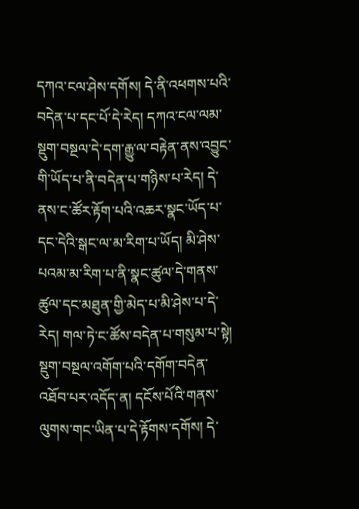དཀའ་ངལ་ཤེས་དགོས། དེ་ནི་འཕགས་པའི་བདེན་པ་དང་པོ་དེ་རེད། དཀའ་ངལ་ལམ་སྡུག་བསྔལ་དེ་དག་རྒྱུ་ལ་བརྟེན་ནས་འབྱུང་གི་ཡོད་པ་ནི་བདེན་པ་གཉིས་པ་རེད། དེ་ནས་ང་ཚོར་རྟོག་པའི་འཆར་སྣང་ཡོད་པ་དང་དེའི་སྒང་ལ་མ་རིག་པ་ཡོད། མི་ཤེས་པའམ་མ་རིག་པ་ནི་སྣང་ཚུལ་དེ་གནས་ཚུལ་དང་མཐུན་གྱི་མེད་པ་མི་ཤེས་པ་དེ་རེད། གལ་ཏེ་ང་ཚོས་བདེན་པ་གསུམ་པ་སྟེ། སྡུག་བསྔལ་འགོག་པའི་དགོག་བདེན་འཐོབ་པར་འདོད་ན། དངོས་པོའི་གནས་ལུགས་གང་ཡིན་པ་དེ་རྟོགས་དགོས། དེ་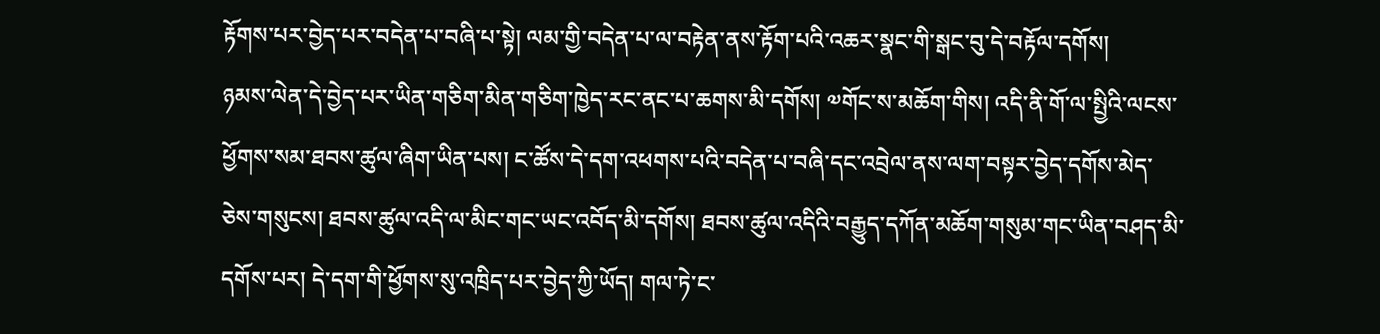རྟོགས་པར་བྱེད་པར་བདེན་པ་བཞི་པ་སྟེ། ལམ་གྱི་བདེན་པ་ལ་བརྟེན་ནས་རྟོག་པའི་འཆར་སྣང་གི་སྒང་བུ་དེ་བརྟོལ་དགོས།
ཉམས་ལེན་དེ་བྱེད་པར་ཡིན་གཅིག་མིན་གཅིག་ཁྱེད་རང་ནང་པ་ཆགས་མི་དགོས། ༧གོང་ས་མཆོག་གིས། འདི་ནི་གོ་ལ་སྤྱིའི་ལངས་ཕྱོགས་སམ་ཐབས་ཚུལ་ཞིག་ཡིན་པས། ང་ཚོས་དེ་དག་འཕགས་པའི་བདེན་པ་བཞི་དང་འབྲེལ་ནས་ལག་བསྟར་བྱེད་དགོས་མེད་ཅེས་གསུངས། ཐབས་ཚུལ་འདི་ལ་མིང་གང་ཡང་འབོད་མི་དགོས། ཐབས་ཚུལ་འདིའི་བརྒྱུད་དཀོན་མཆོག་གསུམ་གང་ཡིན་བཤད་མི་དགོས་པར། དེ་དག་གི་ཕྱོགས་སུ་འཁྲིད་པར་བྱེད་ཀྱི་ཡོད། གལ་ཏེ་ང་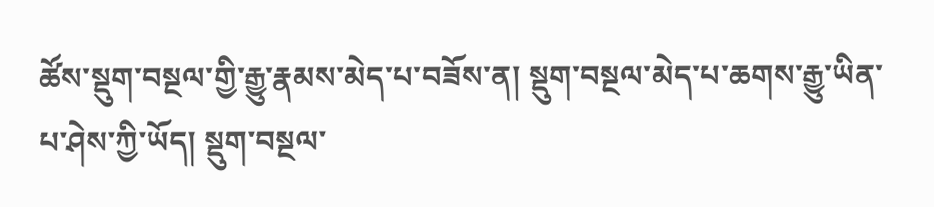ཚོས་སྡུག་བསྔལ་གྱི་རྒྱུ་རྣམས་མེད་པ་བཟོས་ན། སྡུག་བསྔལ་མེད་པ་ཆགས་རྒྱུ་ཡིན་པ་ཤེས་ཀྱི་ཡོད། སྡུག་བསྔལ་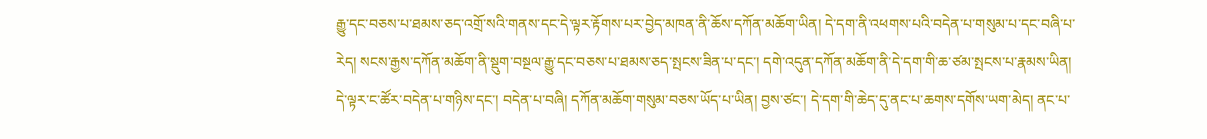རྒྱུ་དང་བཅས་པ་ཐམས་ཅད་འགྲོ་སའི་གནས་དང་དེ་ལྟར་རྟོགས་པར་བྱེད་མཁན་ནི་ཆོས་དཀོན་མཆོག་ཡིན། དེ་དག་ནི་འཕགས་པའི་བདེན་པ་གསུམ་པ་དང་བཞི་པ་རེད། སངས་རྒྱས་དཀོན་མཆོག་ནི་སྡུག་བསྔལ་རྒྱུ་དང་བཅས་པ་ཐམས་ཅད་སྤངས་ཟིན་པ་དང་། དགེ་འདུན་དཀོན་མཆོག་ནི་དེ་དག་གི་ཆ་ཙམ་སྤངས་པ་རྣམས་ཡིན།
དེ་ལྟར་ང་ཚོར་བདེན་པ་གཉིས་དང་། བདེན་པ་བཞི། དཀོན་མཆོག་གསུམ་བཅས་ཡོད་པ་ཡིན། བྱས་ཙང་། དེ་དག་གི་ཆེད་དུ་ནང་པ་ཆགས་དགོས་ཡག་མེད། ནང་པ་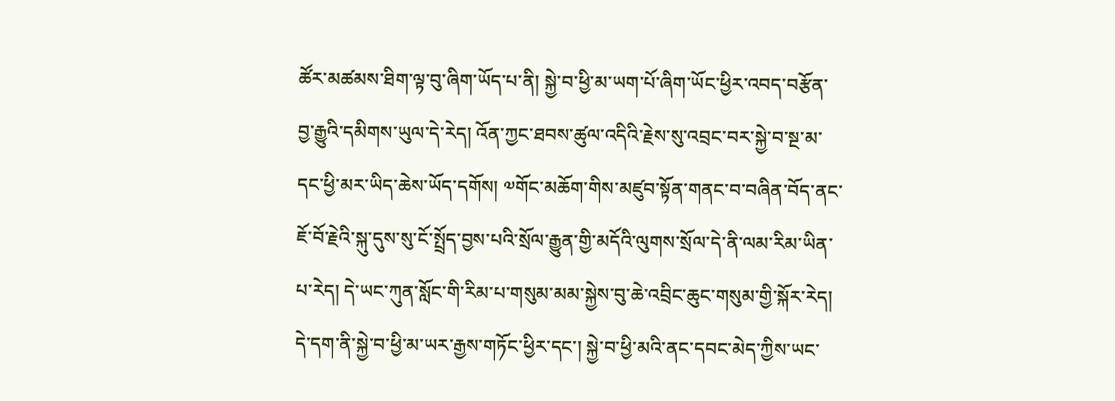ཚོར་མཚམས་ཐིག་ལྟ་བུ་ཞིག་ཡོད་པ་ནི། སྐྱེ་བ་ཕྱི་མ་ཡག་པོ་ཞིག་ཡོང་ཕྱིར་འབད་བརྩོན་བྱ་རྒྱུའི་དམིགས་ཡུལ་དེ་རེད། འོན་ཀྱང་ཐབས་ཚུལ་འདིའི་རྗེས་སུ་འབྲང་བར་སྐྱེ་བ་སྔ་མ་དང་ཕྱི་མར་ཡིད་ཆེས་ཡོད་དགོས། ༧གོང་མཆོག་གིས་མཛུབ་སྟོན་གནང་བ་བཞིན་བོད་ནང་ཇོ་བོ་རྗེའི་སྐུ་དུས་སུ་ངོ་སྤྲོད་བྱས་པའི་སྲོལ་རྒྱུན་གྱི་མདོའི་ལུགས་སྲོལ་དེ་ནི་ལམ་རིམ་ཡིན་པ་རེད། དེ་ཡང་ཀུན་སློང་གི་རིམ་པ་གསུམ་མམ་སྐྱེས་བུ་ཆེ་འབྲིང་ཆུང་གསུམ་གྱི་སྐོར་རེད། དེ་དག་ནི་སྐྱེ་བ་ཕྱི་མ་ཡར་རྒྱས་གཏོང་ཕྱིར་དང་། སྐྱེ་བ་ཕྱི་མའི་ནང་དབང་མེད་ཀྱིས་ཡང་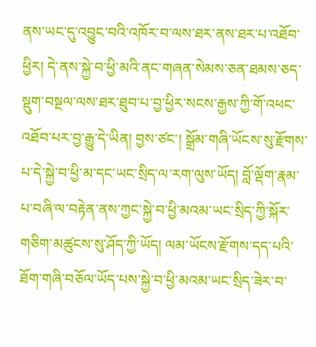ནས་ཡང་དུ་འབྱུང་བའི་འཁོར་བ་ལས་ཐར་ནས་ཐར་པ་འཐོབ་ཕྱིར། དེ་ནས་སྐྱེ་བ་ཕྱི་མའི་ནང་གཞན་སེམས་ཅན་ཐམས་ཅད་སྡུག་བསྔལ་ལས་ཐར་ཐུབ་པ་བྱ་ཕྱིར་སངས་རྒྱས་ཀྱི་གོ་འཕང་འཐོབ་པར་བྱ་རྒྱུ་དེ་ཡིན། བྱས་ཙང་། སྒྲོམ་གཞི་ཡོངས་སུ་རྫོགས་པ་དེ་སྐྱེ་བ་ཕྱི་མ་དང་ཡང་སྲིད་ལ་རག་ལུས་ཡོད། བློ་ལྡོག་རྣམ་པ་བཞི་ལ་བརྟེན་ནས་ཀྱང་སྐྱེ་བ་ཕྱི་མའམ་ཡང་སྲིད་ཀྱི་སྐོར་གཅིག་མཚུངས་སུ་ཤོད་ཀྱི་ཡོད། ལམ་ཡོངས་རྫོགས་དད་པའི་ཐོག་གཞི་བཅོལ་ཡོད་པས་སྐྱེ་བ་ཕྱི་མའམ་ཡང་སྲིད་ཟེར་བ་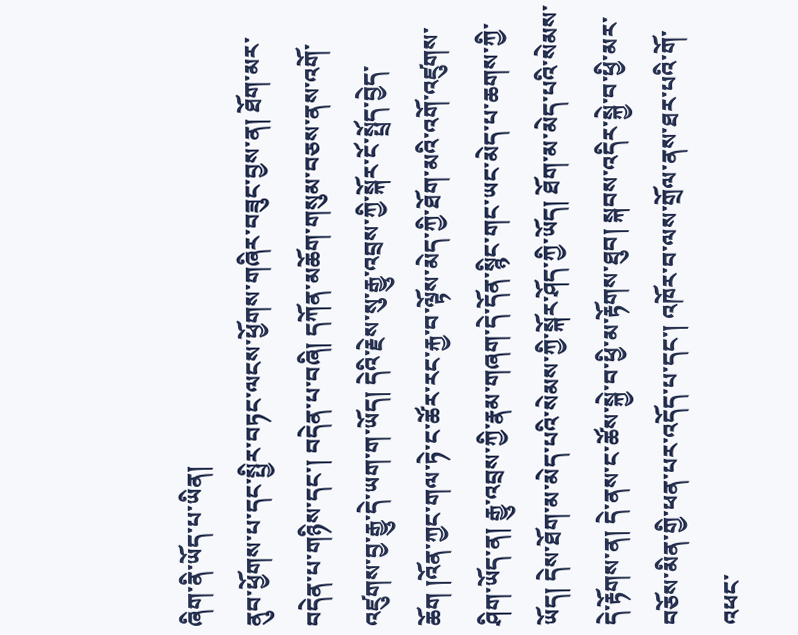ཞིག་ནི་ཡོད་པ་ཡིན།
ནུབ་ཕྱོགས་པ་དང་སྤྱིར་བཏང་ལངས་ཕྱོགས་གཞིར་བཟུང་བྱས་ན། ཐོག་མར་བདེན་པ་གཉིས་དང་། བདེན་པ་བཞི། དཀོན་མཆོག་གསུམ་བཅས་ནས་འགོ་འཛུགས་བྱ་རྒྱུ་དེ་ཡག་ག་ཡོད། དེའི་རྗེས་སུ་རྒྱུ་འབྲས་ཀྱི་སྐོར་ངོ་སྤྲོད་བྱེད་ཆོག །འོན་ཀྱང་གལ་ཏེ་ང་ཚོར་རང་རྐྱ་བ་ལྟོས་མེད་ཀྱི་ཐོག་མའི་འགོ་འཛུགས་ཤིག་ཡོད་ན། རྒྱུ་འབྲས་ཀྱི་རྣམ་གཞག་དེ་དོན་སྙིང་གང་ཡང་མེད་པ་ཆགས་ཀྱི་ཡོད། དེས་ཐོག་མ་མེད་པའི་སེམས་ཀྱི་སྐོར་ཤོད་ཀྱི་ཡོད། ཐོག་མ་མེད་པའི་སེམས་དེ་རྟོགས་ན། དེ་ནས་ང་ཚོས་སྐྱེ་བ་ཕྱི་མ་རྟོགས་ཐུབ། སྐབས་འདིར་སྐྱེ་བ་ཕྱི་མར་བཅོས་མིན་གྱི་ཕན་པར་འདོད་པ་དང་། འཁོར་བ་ལས་གྲོལ་ནས་ཐར་པའི་གོ་འཕང་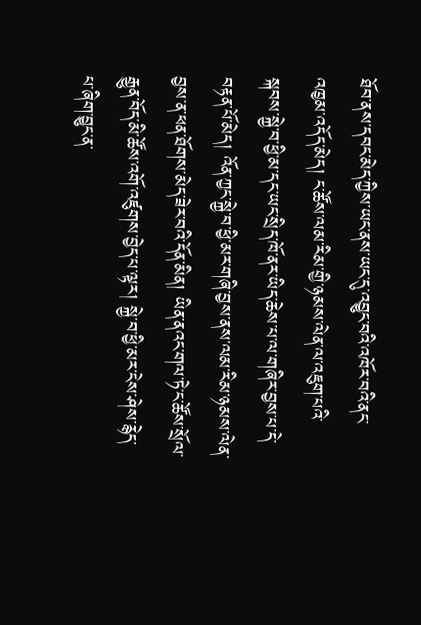ཐོབ་ནས་དབང་མེད་ཀྱིས་ཡང་ནས་ཡང་དུ་འབྱུང་བའི་འཁོར་བའི་ནང་འཁྱམ་འདོད་མེད། ང་ཚོས་ལམ་རིམ་གྱི་ཉམས་ལེན་ལ་འཇུག་པའི་སྐབས་སྐྱེ་བ་ཕྱི་མ་དང་ཡང་སྲིད་ཁོ་ནར་ཡིད་ཆེས་པ་ལ་གཞིར་བྱས་པ་དེ་བརྟན་པོ་མེད། འོན་ཀྱང་སྐྱེ་བ་ཕྱི་མར་གཞི་བྱས་ནས་ལམ་རིམ་ཉམས་ལེན་བྱས་ན་ཕན་ཐོགས་མེད་ཟེར་བའི་དོན་མིན། ཡིན་ནའང་གལ་ཏེ་ང་ཚོས་སྲོལ་རྒྱུན་བོད་མི་ཚོས་འགོ་འཛུགས་བྱེད་པ་ལྟར། སྐྱེ་བ་ཕྱི་མར་ངེས་ཤེས་རྙེད་པ་ཞིག་བྱུང་ན་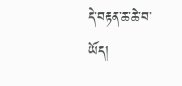དེ་བརྟན་ཆ་ཆེ་བ་ཡོད།